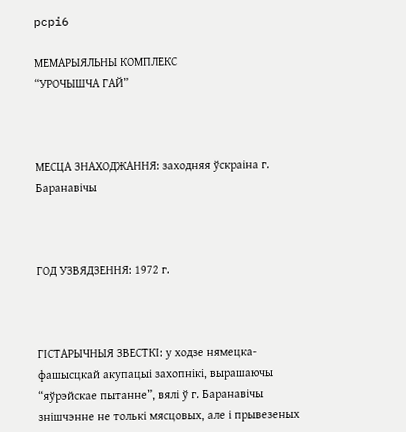pcpi6

МЕМАРЫЯЛЬНЫ КОМПЛЕКС
“УРОЧЫШЧА ГАЙ”



МЕСЦА ЗНАХОДЖАННЯ: заходняя ўскраіна г. Баранавічы



ГОД УЗВЯДЗЕННЯ: 1972 г.



ГІСТАРЫЧНЫЯ ЗВЕСТКІ: у ходзе нямецка-фашысцкай акупацыі захопнікі, вырашаючы “яўрэйскае пытанне”, вялі ў г. Баранавічы знішчэнне не толькі мясцовых, але і прывезеных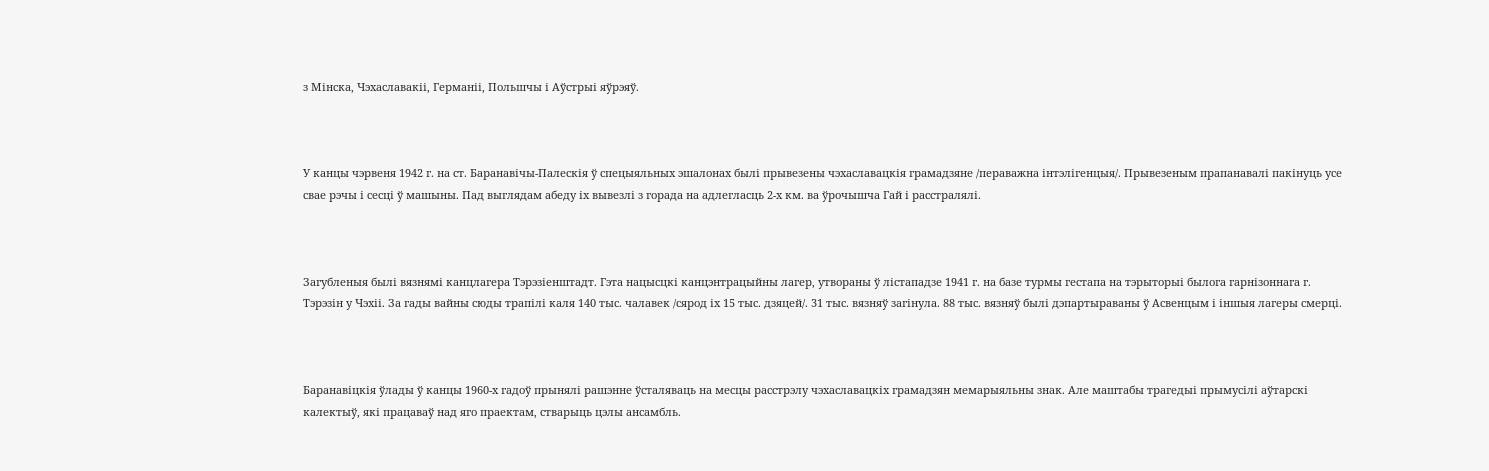з Мінска, Чэхаславакіі, Германіі, Польшчы і Аўстрыі яўрэяў.



У канцы чэрвеня 1942 г. на ст. Баранавічы-Палескія ў спецыяльных эшалонах былі прывезены чэхаславацкія грамадзяне /пераважна інтэлігенцыя/. Прывезеным прапанавалі пакінуць усе свае рэчы і сесці ў машыны. Пад выглядам абеду іх вывезлі з горада на адлегласць 2-х км. ва ўрочышча Гай і расстралялі.



Загубленыя былі вязнямі канцлагера Тэрэзіенштадт. Гэта нацысцкі канцэнтрацыйны лагер, утвораны ў лістападзе 1941 г. на базе турмы гестапа на тэрыторыі былога гарнізоннага г. Тэрэзін у Чэхіі. За гады вайны сюды трапілі каля 140 тыс. чалавек /сярод іх 15 тыс. дзяцей/. 31 тыс. вязняў загінула. 88 тыс. вязняў былі дэпартыраваны ў Асвенцым і іншыя лагеры смерці.



Баранавіцкія ўлады ў канцы 1960-х гадоў прынялі рашэнне ўсталяваць на месцы расстрэлу чэхаславацкіх грамадзян мемарыяльны знак. Але маштабы трагедыі прымусілі аўтарскі калектыў, які працаваў над яго праектам, стварыць цэлы ансамбль.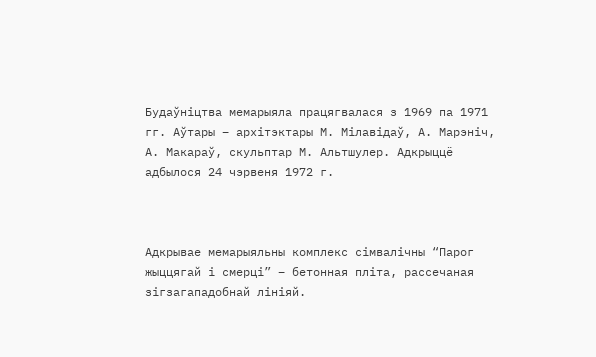Будаўніцтва мемарыяла працягвалася з 1969 па 1971 гг. Аўтары – архітэктары М. Мілавідаў, А. Марэніч, А. Макараў, скульптар М. Альтшулер. Адкрыццё адбылося 24 чэрвеня 1972 г.



Адкрывае мемарыяльны комплекс сімвалічны “Парог жыццягай і смерці” – бетонная пліта, рассечаная зігзагападобнай лініяй.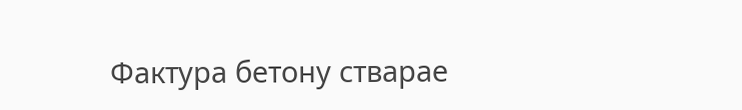Фактура бетону стварае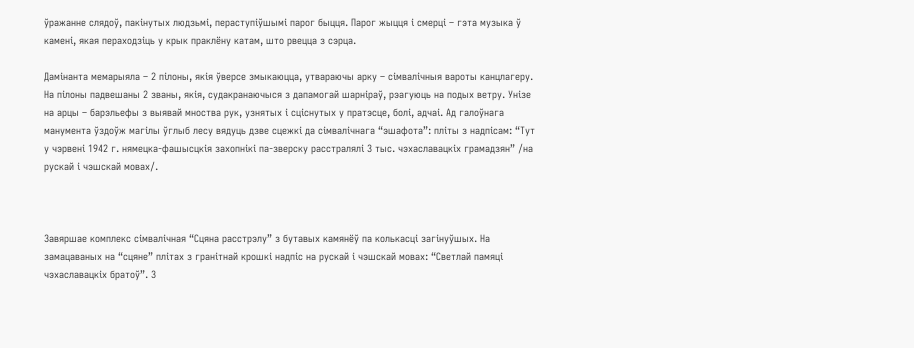ўражанне слядоў, пакінутых людзьмі, пераступіўшымі парог быцця. Парог жыцця і смерці – гэта музыка ў камені, якая пераходзіць у крык праклёну катам, што рвецца з сэрца.

Дамінанта мемарыяла – 2 пілоны, якія ўверсе змыкаюцца, утвараючы арку – сімвалічныя вароты канцлагеру. На пілоны падвешаны 2 званы, якія, судакранаючыся з дапамогай шарніраў, рэагуюць на подых ветру. Унізе на арцы – барэльефы з выявай мноства рук, узнятых і сціснутых у пратэсце, болі, адчаі. Ад галоўнага манумента ўздоўж магілы ўглыб лесу вядуць дзве сцежкі да сімвалічнага “эшафота”: пліты з надпісам: “Тут у чэрвені 1942 г. нямецка-фашысцкія захопнікі па-зверску расстралялі 3 тыс. чэхаславацкіх грамадзян” /на рускай і чэшскай мовах/.



Завяршае комплекс сімвалічная “Сцяна расстрэлу” з бутавых камянёў па колькасці загінуўшых. На замацаваных на “сцяне” плітах з гранітнай крошкі надпіс на рускай і чэшскай мовах: “Светлай памяці чэхаславацкіх братоў”. З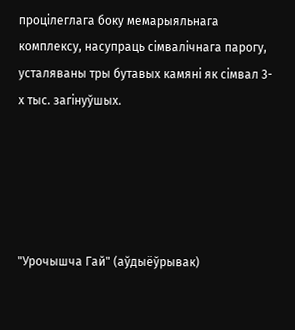процілеглага боку мемарыяльнага комплексу, насупраць сімвалічнага парогу, усталяваны тры бутавых камяні як сімвал 3-х тыс. загінуўшых.





"Урочышча Гай" (аўдыёўрывак)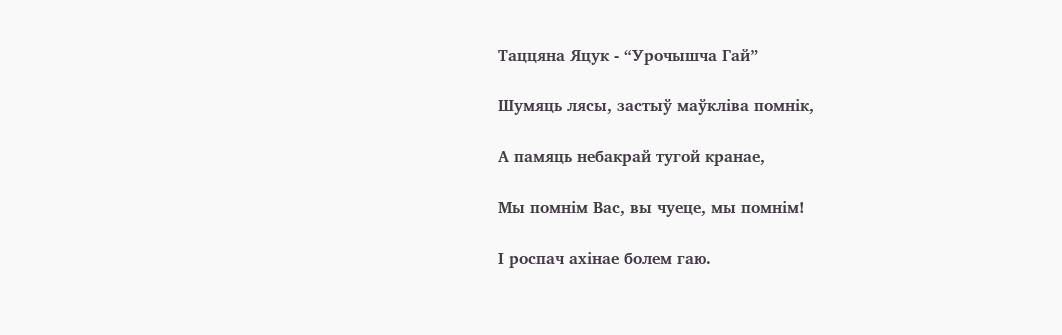Таццяна Яцук - “Урочышча Гай”

Шумяць лясы, застыў маўкліва помнік,

А памяць небакрай тугой кранае,

Мы помнім Вас, вы чуеце, мы помнім!

І роспач ахінае болем гаю.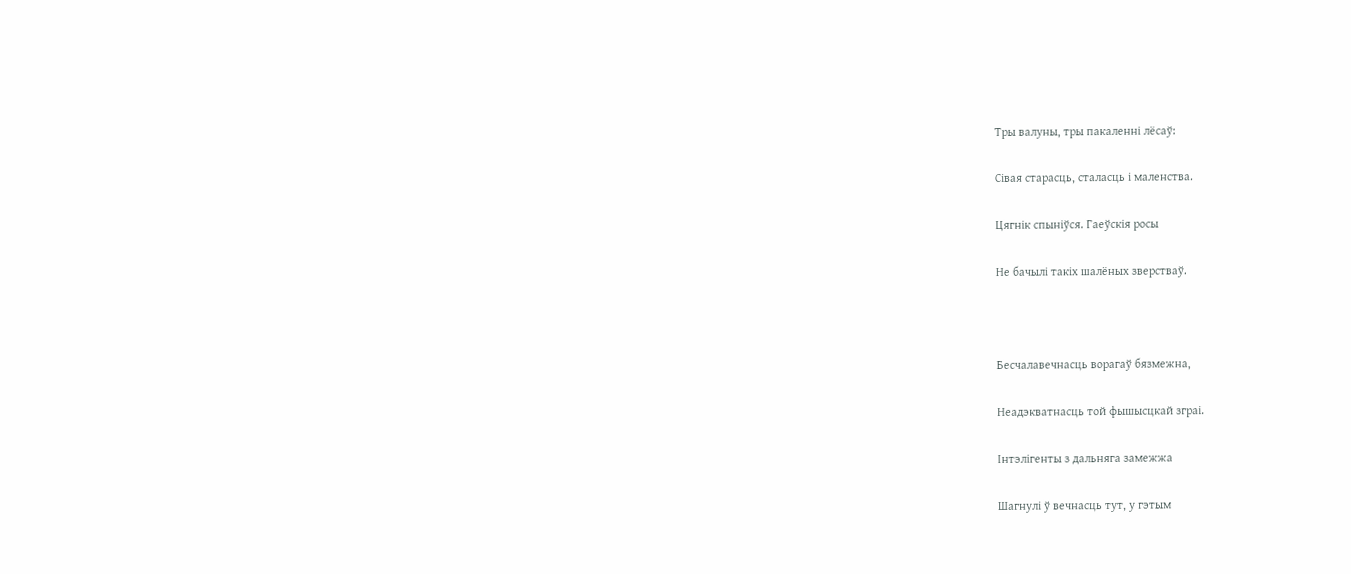Тры валуны, тры пакаленні лёсаў:

Сівая старасць, сталасць і маленства.

Цягнік спыніўся. Гаеўскія росы

Не бачылі такіх шалёных зверстваў.



Бесчалавечнасць ворагаў бязмежна,

Неадэкватнасць той фышысцкай зграі.

Інтэлігенты з дальняга замежжа

Шагнулі ў вечнасць тут, у гэтым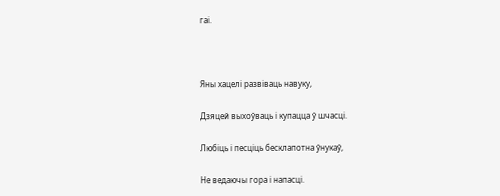гаі.



Яны хацелі развіваць навуку,

Дзяцей выхоўваць і купацца ў шчасці.

Любіць і песціць бесклапотна ўнукаў,

Не ведаючы гора і напасці.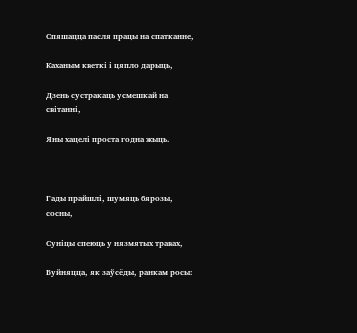Спяшацца пасля працы на спатканне,

Каханым кветкі і цяпло дарыць,

Дзень сустракаць усмешкай на світанні,

Яны хацелі проста годна жыць.



Гады прайшлі, шумяць бярозы, сосны,

Суніцы спеюць у нязмятых травах,

Буйняцца, як заўсёды, ранкам росы: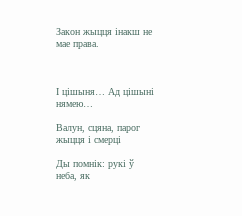Закон жыцця інакш не мае права.



І цішыня… Ад цішыні нямею…

Валун, сцяна, парог жыцця і смерці

Ды помнік: рукі ў неба, як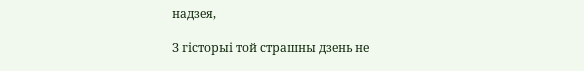надзея,

З гісторыі той страшны дзень не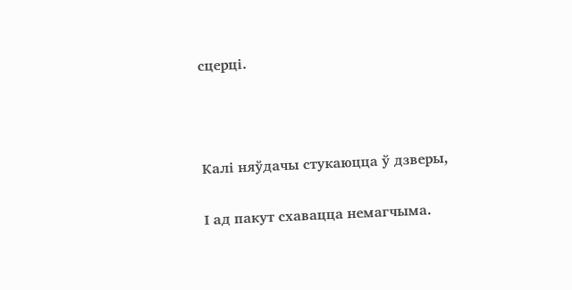сцерці.



Калі няўдачы стукаюцца ў дзверы,

І ад пакут схавацца немагчыма.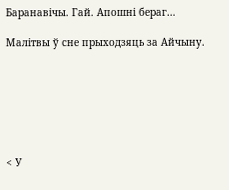Баранавічы. Гай. Апошні бераг…

Малітвы ў сне прыходзяць за Айчыну.







< У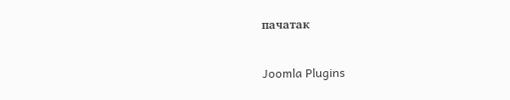пачатак

Joomla Plugins